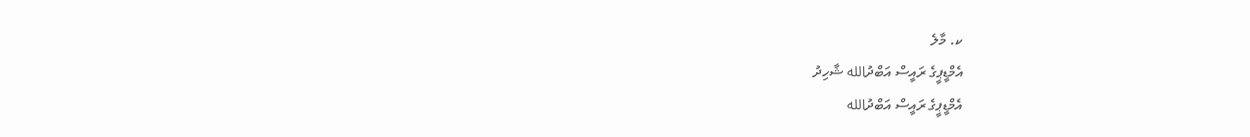ކ. މާލެ
އެމްޑީޕީގެ ރައީސް އަބްދުالله ޝާހިދު
އެމްޑީޕީގެ ރައީސް އަބްދުالله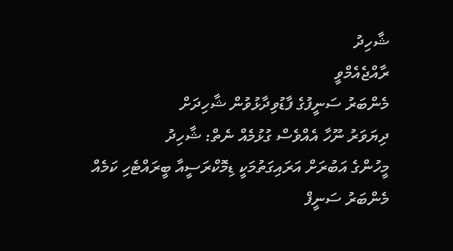ޝާހިދު
ރާއްޖެއެމްވީ
މެންބަރު ސަނީފުގެ ފާޑުވިދާޅުވުން ޝާހިދަށް
ދިޔަވަރު ނޫހާ އެއްވެސް ގުޅުމެއް ނެތް: ޝާހިދު
މީހުންގެ އަބުރަށް އަރައިގަތުމަކީ ޑިމޮކްރަސީއާ ބީރައްޓެހި ކަމެއް
މެންބަރު ސަނީފް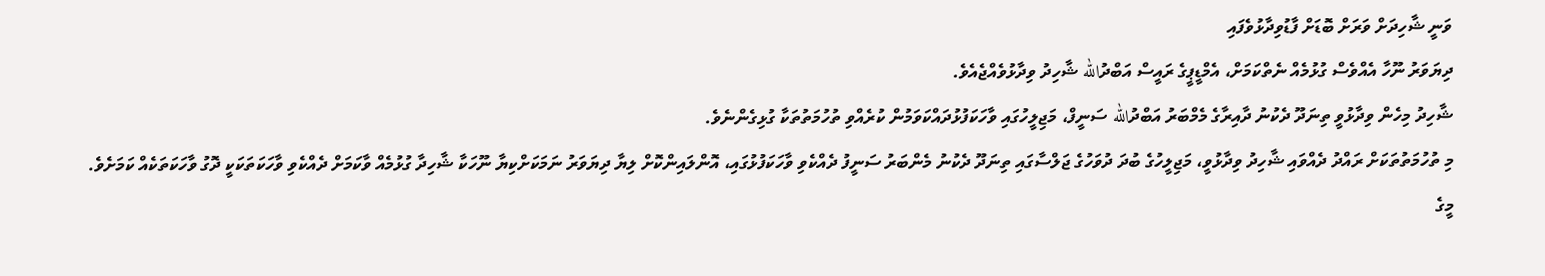ވަނީ ޝާހިދަށް ވަރަށް ބޮޑަށް ފާޑުވިދާޅުވެފައި
ދިޔަވަރު ނޫހާ އެއްވެސް ގުޅުމެއް ނެތްކަމަށް، އެމްޑީޕީގެ ރައީސް އަބްދުالله ޝާހިދު ވިދާޅުވެއްޖެއެވެ.
ޝާހިދު މިހެން ވިދާޅުވީ ތިނަދޫ ދެކުނު ދާއިރާގެ މެމްބަރު އަބްދުالله ސަނީފް، މަޖިލީހުގައި ވާހަކަފުޅުދައްކަވަމުން ކުރެއްވި ތުހުމަތުތަކާ ގުޅިގެންނެވެ.
މި ތުހުމަތުތަކަށް ރައްދު ދެއްވައި ޝާހިދު ވިދާޅުވީ، މަޖިލީހުގެ ބުދަ ދުވަހުގެ ޖަލްސާގައި ތިނަދޫ ދެކުނު މެންބަރު ސަނީފު ދެއްކެވި ވާހަކަފުޅުގައި، އޮންލައިންކޮށް ލިޔާ ދިޔަވަރު ނަމަކަށްކިޔާ ނޫހަކާ ޝާހިދާ ގުޅުމެއް ވާކަމަށް ދެއްކެވި ވާހަކަތަކަކީ ދޮގު ވާހަކަތަކެއް ކަމަށެވެ.
މީގެ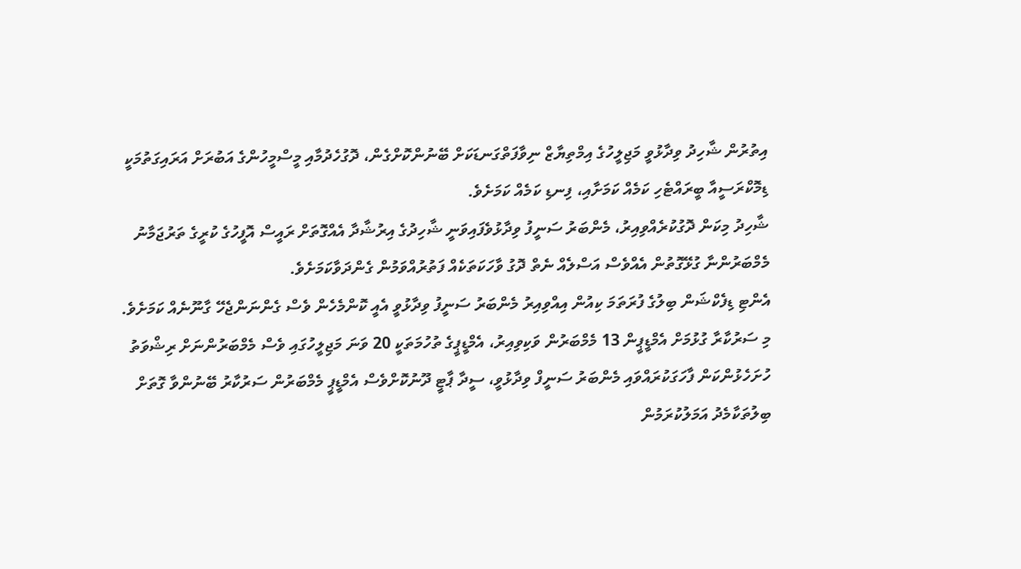އިތުރުން ޝާހިދު ވިދާޅުވީ މަޖިލީހުގެ އިމްތިޔާޒް ނިވާފަތްގަނޑަކަށް ބޭނުންކޮށްގެން، ދޮގުހެދުމާއި މީސްމީހުންގެ އަބުރަށް އަރައިގަތުމަކީ ޑިމޮކްރަސީއާ ބީރައްޓެހި ކަމެއް ކަމަށާއި، ފިނޑި ކަމެއް ކަމަށެވެ.
ޝާހިދު މިކަން ދޮގުކުރެއްވިއިރު، މެންބަރު ސަނީފު ވިދާޅުވެފައިވަނީ ޝާހިދުގެ އިރުޝާދާ އެއްގޮތަށް ރައީސް އޮފީހުގެ ކުރީގެ ތަރުޖަމާނު މެމްބަރުންނާ ގުޅޭގޮތުން އެއްވެސް އަސްލެއް ނެތް ދޮގު ވާހަކަތަކެއް ފަތުރުއްވަމުން ގެންދަވާކަމަށެވެ.
އެންޓި ޑިފެކްޝަން ބިލުގެ ފުރަތަމަ ކިއުން އިއްވިއިރު މެންބަރު ސަނީފު ވިދާޅުވީ އެއީ ކޮންމެހެން ވެސް ގެންނަންޖެހޭ ގާނޫނެއް ކަމަށެވެ. މި ސަރުކާރާ ގުޅުމަށް އެމްޑީޕީން 13 މެމްބަރުން ވަކިވިއިރު، އެމްޑީޕީގެ ތުހުމަތަކީ 20 ވަނަ މަޖިލީހުގައި ވެސް މެމްބަރުންނަށް ރިޝްވަތު ހުށަހެޅުންކަން ފާހަގަކުރައްވައި މެންބަރު ސަނީފް ވިދާޅުވީ، ސީދާ ޕާޓީ ދޫނުކޮށްވެސް އެމްޑީޕީ މެމްބަރުން ސަރުކާރު ބޭނުންވާ ގޮތަށް ބިލުތަކާމެދު އަމަލުކުރަމުން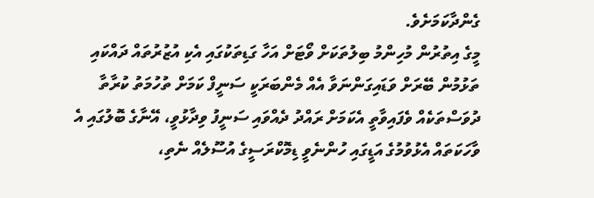ގެންދާކަމަށެވެ.
މީގެ އިތުރުން މުހިންމު ބިލުތަކަށް ވޯޓަށް އަހާ ގަޑިތަކުގައި އެކި އުޒުރުތައް ދައްކައި ތަޅުމުން ބޭރަށް ވަޑައިގަންނަވާ އެއް މެންބަރަކީ ސަނީފް ކަމަށް ތުހުމަތު ކުރާތާ ދުވަސްތަކެއް ވެފައިވާތީ އެކަމަށް ރައްދު ދެއްވައި ސަނީފު ވިދާޅުވީ، އޭނާގެ ބޮލުގައި އެ ވާހަކަތައް އެޅުވުމުގެ އަޑީގައި ހުންނެވީ ޑިމޮކްރަސީގެ އުސޫލެއް ނެތި،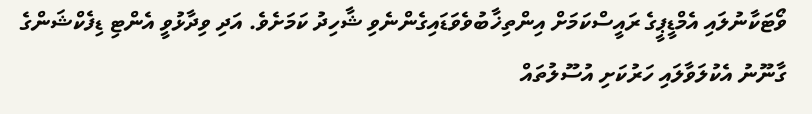ވޯޓަކާނުލައި އެމްޑީޕީގެ ރައީސްކަމަށް އިންތިޚާބުވެވަޑައިގެންނެވި ޝާހިދު ކަމަށެވެ. އަދި ވިދާޅުވީ އެންޓި ޑިފެކްޝަންގެ ގާނޫނު އެކުލަވާލައި ހަރުކަށި އުސޫލުތައް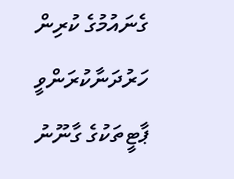ގެނައުމުގެ ކުރިން ހަރުދަނާކުރަންވީ ޕާޓީތަކުގެ ގާނޫނު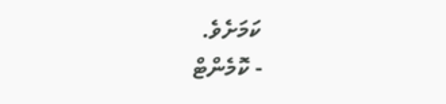ކަމަށެވެ.
- ކޮމެންޓް